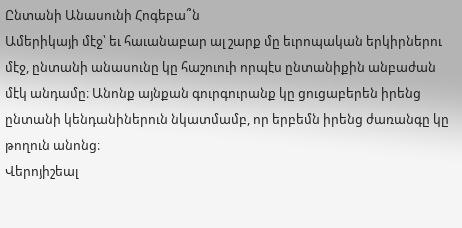Ընտանի Անասունի Հոգեբա՞ն
Ամերիկայի մէջ՝ եւ հաւանաբար ալ շարք մը եւրոպական երկիրներու մէջ, ընտանի անասունը կը հաշուուի որպէս ընտանիքին անբաժան մէկ անդամը։ Անոնք այնքան գուրգուրանք կը ցուցաբերեն իրենց ընտանի կենդանիներուն նկատմամբ, որ երբեմն իրենց ժառանգը կը թողուն անոնց։
Վերոյիշեալ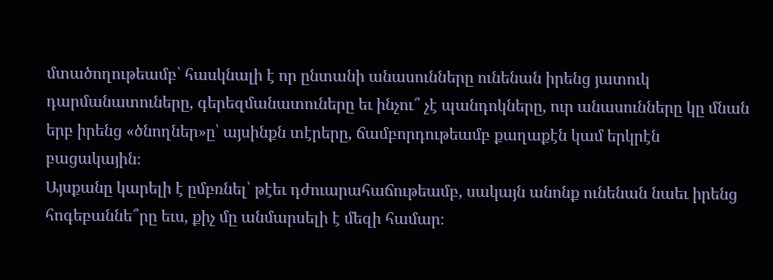մտածողութեամբ՝ հասկնալի է որ ընտանի անասունները ունենան իրենց յատուկ դարմանատուները, գերեզմանատուները եւ ինչու՞ չէ պանդոկները, ուր անասունները կը մնան երբ իրենց «ծնողներ»ը՝ այսինքն տէրերը, ճամբորդութեամբ քաղաքէն կամ երկրէն բացակային։
Այսքանը կարելի է ըմբռնել՝ թէեւ դժուարահաճութեամբ, սակայն անոնք ունենան նաեւ իրենց հոգեբաննե՞րը եւս, քիչ մը անմարսելի է մեզի համար։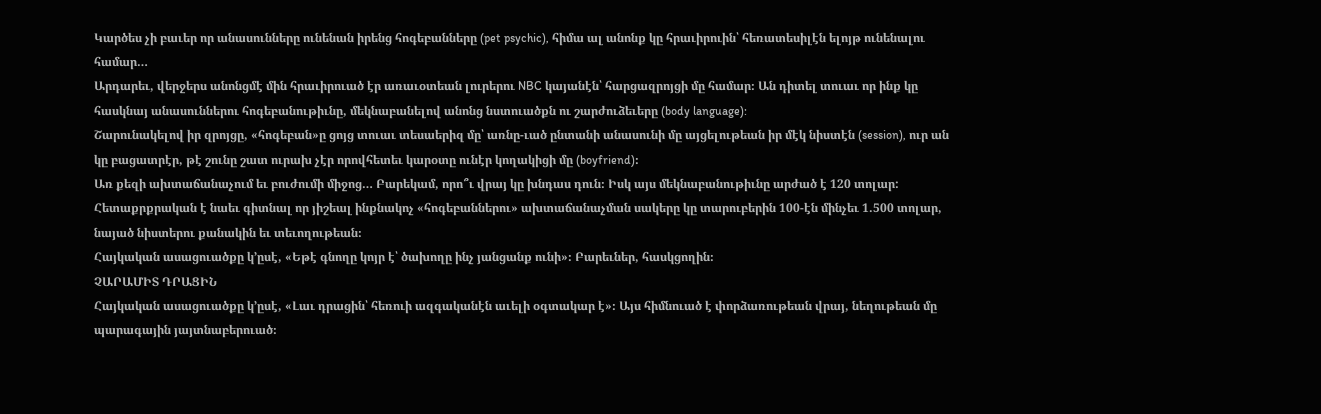Կարծես չի բաւեր որ անասունները ունենան իրենց հոգեբանները (pet psychic), հիմա ալ անոնք կը հրաւիրուին՝ հեռատեսիլէն ելոյթ ունենալու համար…
Արդարեւ, վերջերս անոնցմէ մին հրաւիրուած էր առաւօտեան լուրերու NBC կայանէն՝ հարցազրոյցի մը համար։ Ան դիտել տուաւ որ ինք կը հասկնայ անասուններու հոգեբանութիւնը, մեկնաբանելով անոնց նստուածքն ու շարժուձեւերը (body language):
Շարունակելով իր զրոյցը, «հոգեբան»ը ցոյց տուաւ տեսաերիզ մը՝ առնը-ւած ընտանի անասունի մը այցելութեան իր մէկ նիստէն (session), ուր ան կը բացատրէր, թէ շունը շատ ուրախ չէր որովհետեւ կարօտը ունէր կողակիցի մը (boyfriend)։
Առ քեզի ախտաճանաչում եւ բուժումի միջոց… Բարեկամ, որո՞ւ վրայ կը խնդաս դուն։ Իսկ այս մեկնաբանութիւնը արժած է 120 տոլար: Հետաքրքրական է նաեւ գիտնալ որ յիշեալ ինքնակոչ «հոգեբաններու» ախտաճանաչման սակերը կը տարուբերին 100-էն մինչեւ 1.500 տոլար, նայած նիստերու քանակին եւ տեւողութեան։
Հայկական ասացուածքը կ՚ըսէ, «Եթէ գնողը կոյր է՝ ծախողը ինչ յանցանք ունի»։ Բարեւներ, հասկցողին։
ՉԱՐԱՄԻՏ ԴՐԱՑԻՆ
Հայկական ասացուածքը կ՚ըսէ, «Լաւ դրացին՝ հեռուի ազգականէն աւելի օգտակար է»։ Այս հիմնուած է փորձառութեան վրայ, նեղութեան մը պարագային յայտնաբերուած։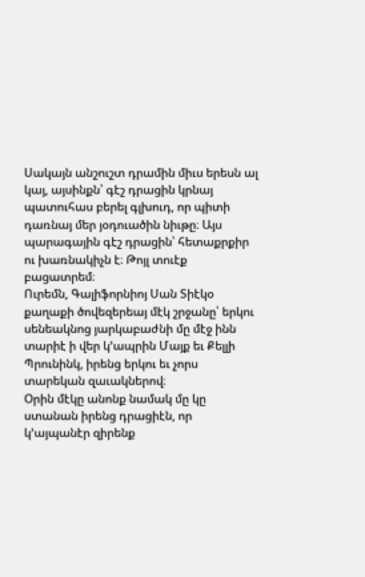Սակայն անշուշտ դրամին միւս երեսն ալ կայ, այսինքն՝ գէշ դրացին կրնայ պատուհաս բերել գլխուդ, որ պիտի դառնայ մեր յօդուածին նիւթը։ Այս պարագային գէշ դրացին՝ հետաքրքիր ու խառնակիչն է։ Թոյլ տուէք բացատրեմ։
Ուրեմն, Գալիֆորնիոյ Սան Տիէկօ քաղաքի ծովեզերեայ մէկ շրջանը՝ երկու սենեակնոց յարկաբաժնի մը մէջ ինն տարիէ ի վեր կ՚ապրին Մայք եւ Քելլի Պրունինկ, իրենց երկու եւ չորս տարեկան զաւակներով։
Օրին մէկը անոնք նամակ մը կը ստանան իրենց դրացիէն, որ կ՚այպանէր զիրենք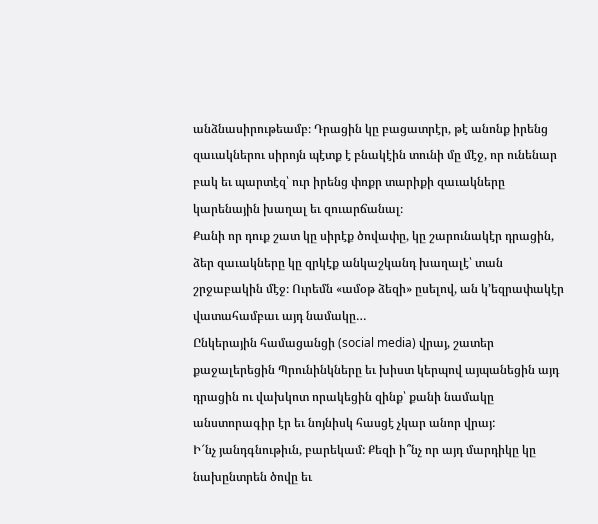անձնասիրութեամբ։ Դրացին կը բացատրէր, թէ անոնք իրենց զաւակներու սիրոյն պէտք է բնակէին տունի մը մէջ, որ ունենար բակ եւ պարտէզ՝ ուր իրենց փոքր տարիքի զաւակները կարենային խաղալ եւ զուարճանալ։
Քանի որ դուք շատ կը սիրէք ծովափը, կը շարունակէր դրացին, ձեր զաւակները կը զրկէք անկաշկանդ խաղալէ՝ տան շրջաբակին մէջ։ Ուրեմն «ամօթ ձեզի» ըսելով, ան կ՚եզրափակէր վատահամբաւ այդ նամակը…
Ընկերային համացանցի (social media) վրայ, շատեր քաջալերեցին Պրունինկները եւ խիստ կերպով այպանեցին այդ դրացին ու վախկոտ որակեցին զինք՝ քանի նամակը անստորագիր էր եւ նոյնիսկ հասցէ չկար անոր վրայ:
Ի՜նչ յանդգնութիւն, բարեկամ: Քեզի ի՞նչ որ այդ մարդիկը կը նախընտրեն ծովը եւ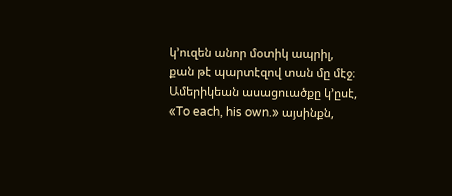կ՚ուզեն անոր մօտիկ ապրիլ, քան թէ պարտէզով տան մը մէջ։ Ամերիկեան ասացուածքը կ՚ըսէ, «To each, his own.» այսինքն,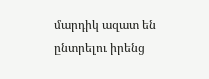մարդիկ ազատ են ընտրելու իրենց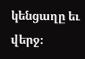կենցաղը եւ վերջ։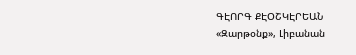ԳԷՈՐԳ ՔԷՕՇԿԷՐԵԱՆ
«Զարթօնք», Լիբանան